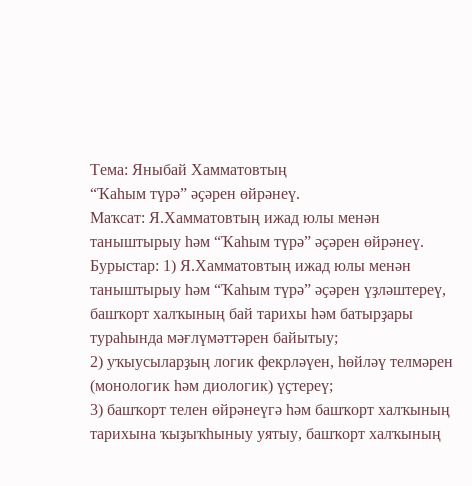Тема: Яныбай Хамматовтың
“Ҡаһым түрә” әҫәрен өйрәнеү.
Маҡсат: Я.Хамматовтың ижад юлы менән таныштырыу һәм “Ҡаһым түрә” әҫәрен өйрәнеү.
Бурыстар: 1) Я.Хамматовтың ижад юлы менән таныштырыу һәм “Ҡаһым түрә” әҫәрен үҙләштереү, башҡорт халҡының бай тарихы һәм батырҙары тураһында мәғлүмәттәрен байытыу;
2) уҡыусыларҙың логик фекрләүен, һөйләү телмәрен (монологик һәм диологик) үҫтереү;
3) башҡорт телен өйрәнеүгә һәм башҡорт халҡының тарихына ҡыҙыҡһыныу уятыу, башҡорт халҡының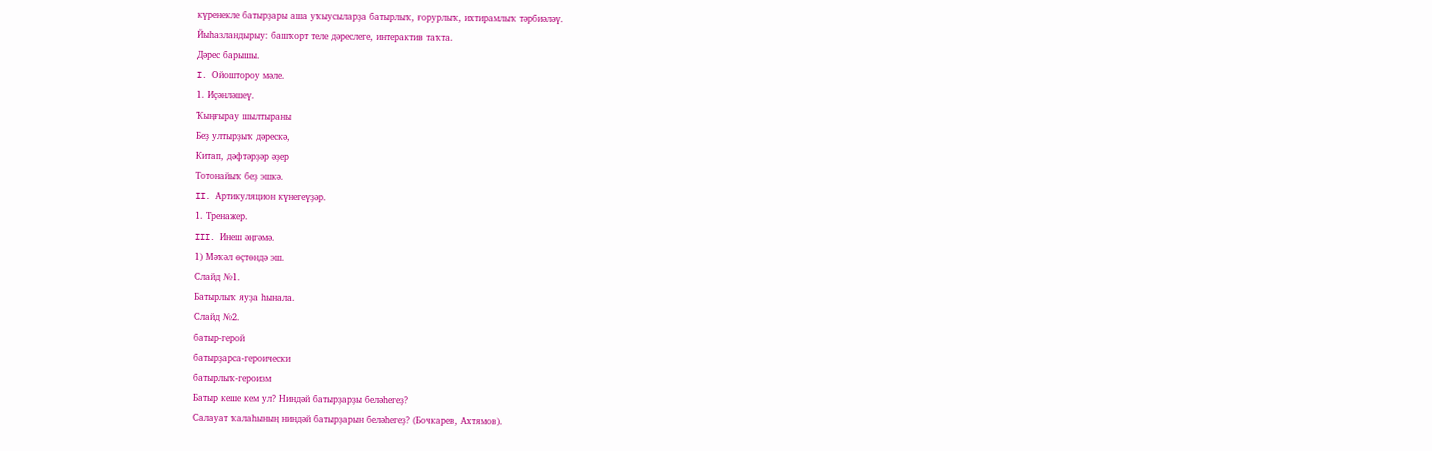күренекле батырҙары аша уҡыусыларҙа батырлыҡ, ғорурлыҡ, ихтирамлыҡ тәрбиәләү.
Йыһазландырыу: башҡорт теле дәреслеге, интерактив таҡта.
Дәрес барышы.
I. Ойоштороу мәле.
1. Иҫәнләшеү.
Ҡыңғырау шылтыраны
Беҙ ултырҙыҡ дәрескә,
Китап, дәфтәрҙәр әҙер
Тотонайыҡ беҙ эшкә.
II. Артикуляцион күнегеүҙәр.
1. Тренажер.
III. Инеш әңгәмә.
1) Мәҡәл өҫтөндә эш.
Слайд №1.
Батырлыҡ яуҙа һынала.
Слайд №2.
батыр-герой
батырҙарса-героически
батырлыҡ-героизм
Батыр кеше кем ул? Ниндәй батырҙарҙы беләһегеҙ?
Салауат ҡалаһының ниндәй батырҙарын беләһегеҙ? (Бочкарев, Ахтямов).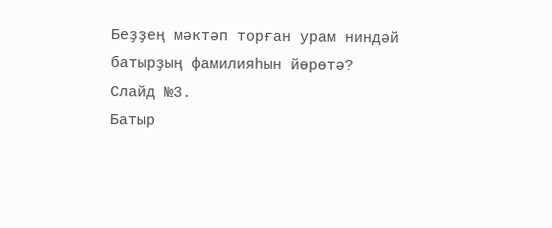Беҙҙең мәктәп торған урам ниндәй батырҙың фамилияһын йөрөтә?
Слайд №3.
Батыр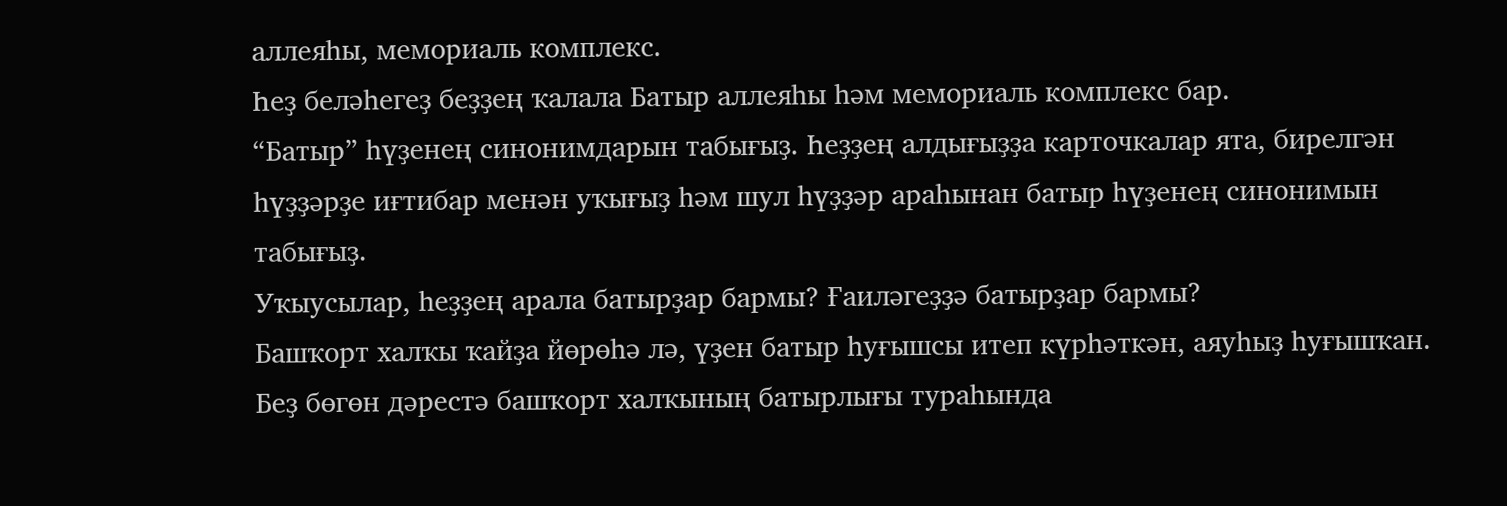аллеяһы, мемориаль комплекс.
Һеҙ беләһегеҙ беҙҙең ҡалала Батыр аллеяһы һәм мемориаль комплекс бар.
“Батыр” һүҙенең синонимдарын табығыҙ. Һеҙҙең алдығыҙҙа карточкалар ята, бирелгән һүҙҙәрҙе иғтибар менән уҡығыҙ һәм шул һүҙҙәр араһынан батыр һүҙенең синонимын табығыҙ.
Уҡыусылар, һеҙҙең арала батырҙар бармы? Ғаиләгеҙҙә батырҙар бармы?
Башҡорт халҡы ҡайҙа йөрөһә лә, үҙен батыр һуғышсы итеп күрһәткән, аяуһыҙ һуғышҡан. Беҙ бөгөн дәрестә башҡорт халҡының батырлығы тураһында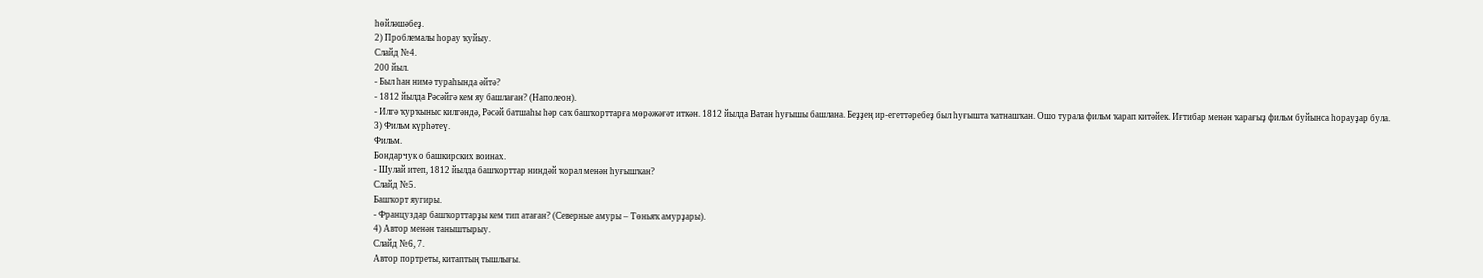һөйләшәбеҙ.
2) Проблемалы һорау ҡуйыу.
Слайд №4.
200 йыл.
- Был һан нимә тураһында әйтә?
- 1812 йылда Рәсәйгә кем яу башлаған? (Наполеон).
- Илгә ҡурҡыныс килгәндә, Рәсәй батшаһы һәр саҡ башҡорттарға мөрәжәғәт иткән. 1812 йылда Ватан һуғышы башлана. Беҙҙең ир-егеттәребеҙ был һуғышта ҡатнашҡан. Ошо турала фильм ҡарап китәйек. Иғтибар менән ҡарағыҙ фильм буйынса һорауҙар була.
3) Фильм күрһәтеү.
Фильм.
Бондарчук о башкирских воинах.
- Шулай итеп, 1812 йылда башҡорттар ниндәй ҡорал менән һуғышҡан?
Слайд №5.
Башҡорт яугиры.
- Француздар башҡорттарҙы кем тип атаған? (Северные амуры – Төньяҡ амурҙары).
4) Автор менән таныштырыу.
Слайд №6, 7.
Автор портреты, китаптың тышлығы.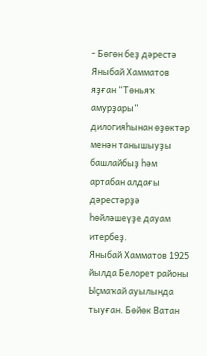- Бөгөн беҙ дәрестә Яныбай Хамматов яҙған “Төньяҡ амурҙары” дилогияһынан өҙөктәр менән танышыуҙы башлайбыҙ һәм артабан алдағы дәрестәрҙә һөйләшеүҙе дауам итербеҙ.
Яныбай Хамматов 1925 йылда Белорет районы Ыҫмаҡай ауылында тыуған. Бөйөк Ватан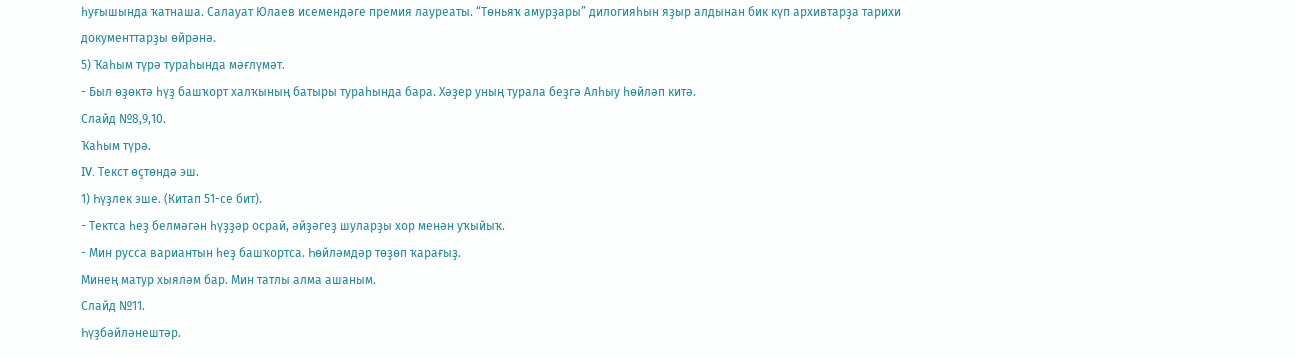һуғышында ҡатнаша. Салауат Юлаев исемендәге премия лауреаты. “Төньяҡ амурҙары” дилогияһын яҙыр алдынан бик күп архивтарҙа тарихи документтарҙы өйрәнә.
5) Ҡаһым түрә тураһында мәғлүмәт.
- Был өҙөктә һүҙ башҡорт халҡының батыры тураһында бара. Хәҙер уның турала беҙгә Алһыу һөйләп китә.
Слайд №8,9,10.
Ҡаһым түрә.
IV. Текст өҫтөндә эш.
1) Һүҙлек эше. (Китап 51-се бит).
- Тектса һеҙ белмәгән һүҙҙәр осрай, әйҙәгеҙ шуларҙы хор менән уҡыйыҡ.
- Мин русса вариантын һеҙ башҡортса. Һөйләмдәр төҙөп ҡарағыҙ.
Минең матур хыяләм бар. Мин татлы алма ашаным.
Слайд №11.
Һүҙбәйләнештәр.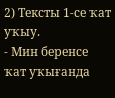2) Тексты 1-се ҡат уҡыу.
- Мин беренсе ҡат уҡығанда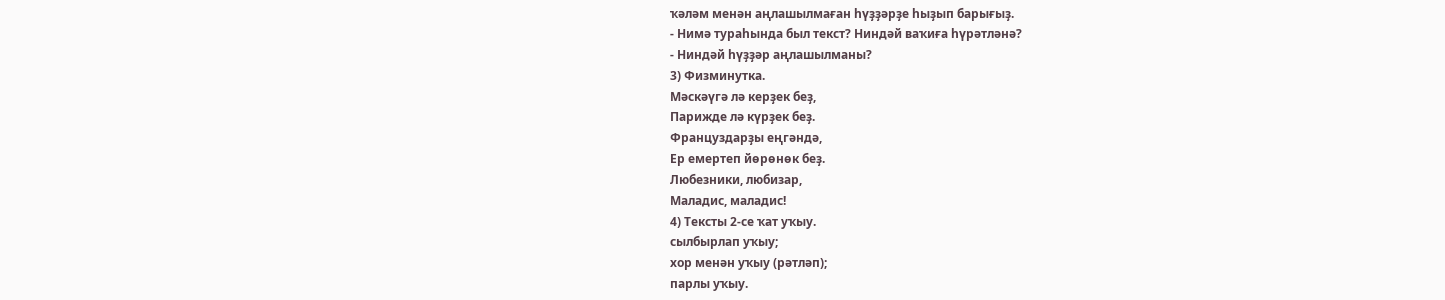ҡәләм менән аңлашылмаған һүҙҙәрҙе һыҙып барығыҙ.
- Нимә тураһында был текст? Ниндәй ваҡиға һүрәтләнә?
- Ниндәй һүҙҙәр аңлашылманы?
3) Физминутка.
Мәскәүгә лә керҙек беҙ,
Парижде лә күрҙек беҙ.
Француздарҙы еңгәндә,
Ер емертеп йөрөнөк беҙ.
Любезники, любизар,
Маладис, маладис!
4) Тексты 2-се ҡат уҡыу.
сылбырлап уҡыу;
хор менән уҡыу (рәтләп);
парлы уҡыу.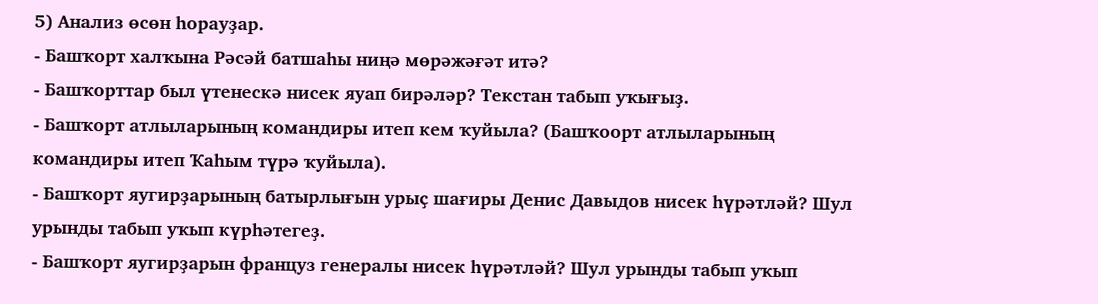5) Анализ өсөн һорауҙар.
- Башҡорт халҡына Рәсәй батшаһы ниңә мөрәжәғәт итә?
- Башҡорттар был үтенескә нисек яуап бирәләр? Текстан табып уҡығыҙ.
- Башҡорт атлыларының командиры итеп кем ҡуйыла? (Башҡоорт атлыларының командиры итеп Ҡаһым түрә ҡуйыла).
- Башҡорт яугирҙарының батырлығын урыҫ шағиры Денис Давыдов нисек һүрәтләй? Шул урынды табып уҡып күрһәтегеҙ.
- Башҡорт яугирҙарын француз генералы нисек һүрәтләй? Шул урынды табып уҡып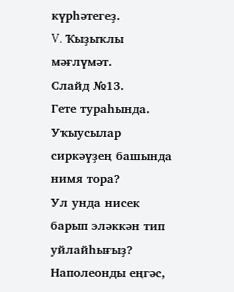күрһәтегеҙ.
V. Ҡыҙыҡлы мәғлүмәт.
Слайд №13.
Гете тураһында.
Уҡыусылар сиркәүҙең башында нимя тора?
Ул унда нисек барып эләккән тип уйлайһығыҙ?
Наполеонды еңгәс,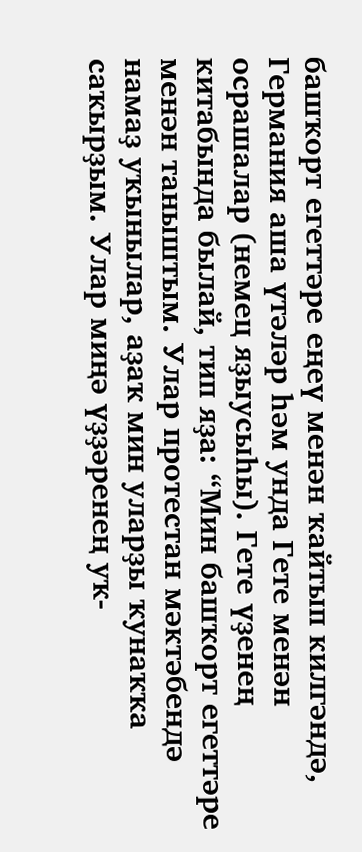башҡорт егеттәре еңеү менән ҡайтып килгәндә, Германия аша үтәләр һәм унда Гете менән осрашалар (немец яҙыусыһы). Гете үҙенең китабында былай, тип яҙа: “Мин башҡорт егеттәре менән таныштым. Улар протестан мәктәбендә намаҙ уҡынылар, аҙаҡ мин уларҙы ҡунаҡҡа саҡырҙым. Улар миңә үҙҙәренең уҡ-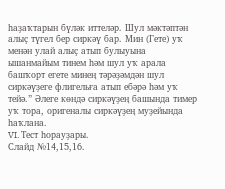һаҙаҡтарын бүләк иттеләр. Шул мәктәптән алыҫ түгел бер сиркәү бар. Мин (Гете) уҡ менән улай алыҫ атып булыуына ышанмайым тинем һәм шул уҡ арала башҡорт егете минең тәрәҙәмдән шул сиркәүҙеге флигельға атып ебәрә һәм уҡ тейә.” Әлеге көндә сиркәүҙең башында тимер уҡ тора, оригеналы сиркәүҙең муҙейында һаҡлана.
VI. Тест һорауҙары.
Слайд №14,15,16.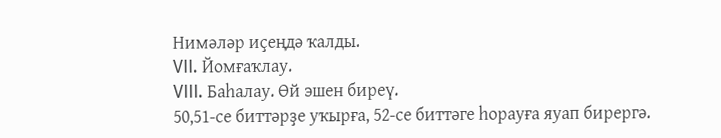Нимәләр иҫеңдә ҡалды.
VII. Йомғаҡлау.
VIII. Баһалау. Өй эшен биреү.
50,51-се биттәрҙе уҡырға, 52-се биттәге һорауға яуап бирергә.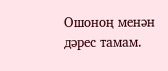Ошоноң менән дәрес тамам.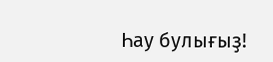Һау булығыҙ!